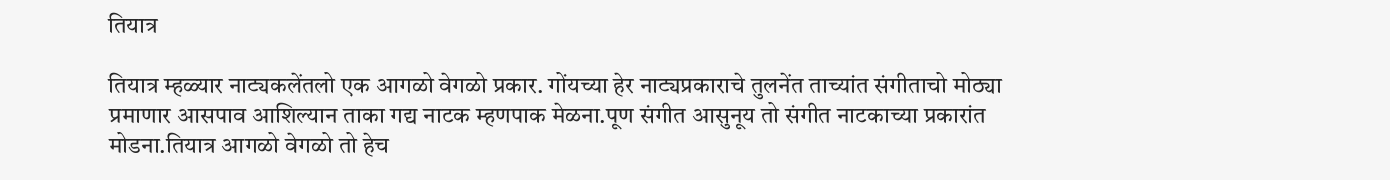तियात्र

तियात्र म्हळ्यार नाट्यकलेंतलो एक आगळो वेगळो प्रकार. गोंयच्या हेर नाट्यप्रकाराचे तुलनेंत ताच्यांत संगीताचो मोठ्या प्रमाणार आसपाव आशिल्यान ताका गद्य नाटक म्हणपाक मेळना.पूण संगीत आसुनूय तो संगीत नाटकाच्या प्रकारांत मोडना.तियात्र आगळो वेगळो तो हेच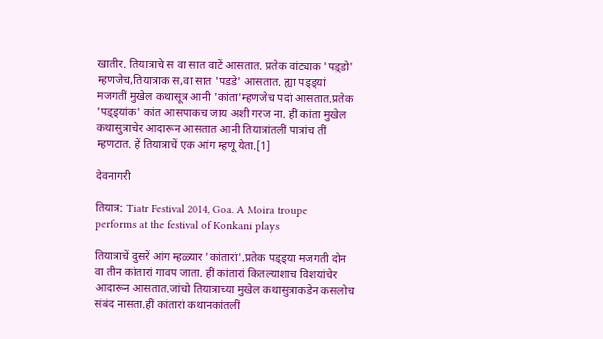खातीर. तियात्राचे स वा सात वाटें आसतात. प्रतेक वांट्याक 'पड़्डो' म्हणजेच,तियात्राक स,वा सात 'पडडे' आसतात. ह्या पड्ड्यां मजगतीं मुखेल कथासूत्र आनी 'कांता'म्हणजेच पदां आसतात.प्रतेक 'पड्ड्यांक' कांत आसपाकच जाय अशी गरज ना. हीं कांता मुखेल कथासुत्राचेर आदारून आसतात आनी तियात्रांतलीं पात्रांच तीं म्हणटात. हें तियात्राचें एक आंग म्हणू येता.[1]

देवनागरी

तियात्रː Tiatr Festival 2014, Goa. A Moira troupe performs at the festival of Konkani plays

तियात्राचें दुसरें आंग म्हळ्यार 'कांतारां'.प्रतेक पड्ड्या मजगती दोन वा तीन कांतारां गावप जाता. हीं कांतारां कितल्याशाच विशयांचेर आदारून आसतात.जांचो तियात्राच्या मुखेल कथासुत्राकडेन कसलोच संबंद नासता.हीं कांतारां कथानकांतलीं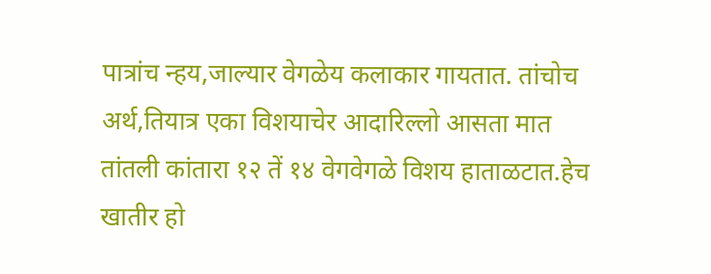पात्रांच न्हय,जाल्यार वेगळेय कलाकार गायतात. तांचोच अर्थ,तियात्र एका विशयाचेर आदारिल्लो आसता मात तांतली कांतारा १२ तें १४ वेगवेगळे विशय हाताळटात.हेच खातीर हो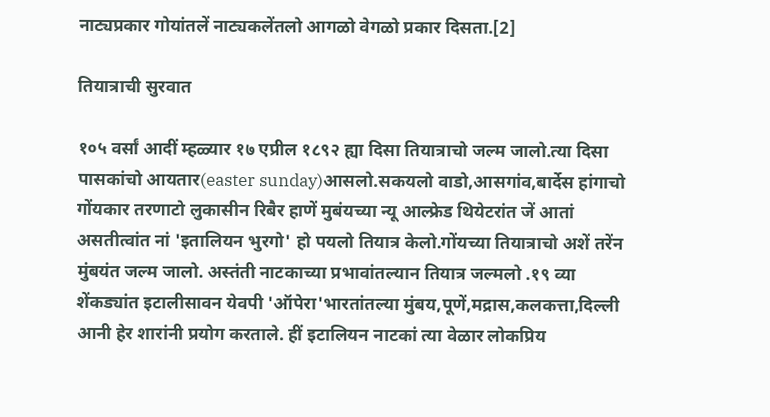नाट्यप्रकार गोयांतलें नाट्यकलेंतलो आगळो वेगळो प्रकार दिसता.[2]

तियात्राची सुरवात

१०५ वर्सां आदीं म्हळ्यार १७ एप्रील १८९२ ह्या दिसा तियात्राचो जल्म जालो.त्या दिसा पासकांचो आयतार‍(easter sunday)आसलो.सकयलो वाडो,आसगांव,बार्देस हांगाचो गोंयकार तरणाटो लुकासीन रिबैर हाणें मुबंयच्या न्यू आल्फ्रेड थियेटरांत‍ जें आतां असतीत्वांत नां 'इतालियन भुरगो' हो पयलो तियात्र केलो.गोंयच्या तियात्राचो अशें तरेंन मुंबयंत जल्म जालो. अस्तंती नाटकाच्या प्रभावांतल्यान तियात्र जल्मलो .१९ व्या शेंकड्यांत इटालीसावन येवपी 'ऑपेरा'भारतांतल्या मुंबय,पूणें,मद्रास,कलकत्ता,दिल्ली आनी हेर शारांनी प्रयोग करताले. हीं इटालियन नाटकां त्या वेळार लोकप्रिय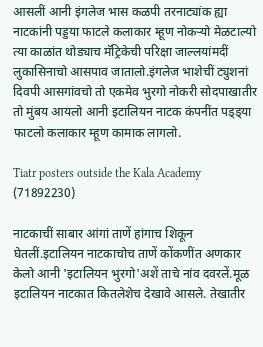आसलीं आनी इंगलेज भास कळपी तरनाट्यांक ह्या नाटकांनी पड्डया फाटले कलाकार म्हूण नोकऱ्यो मेळटाल्यो त्या काळांत थोड्याच मॅट्रिकेची परिक्षा जाल्लयांमदीं लुकासिनाचो आसपाव जातालो.इंगलेज भाशेचीं ट्युशनां दिवपी आसगांवचो तो एकमेव भुरगो नोकरी सोदपाखातीर तो मुंबय आयलो आनी इटालियन नाटक कंपनींत पड्ड्या फाटलो कलाकार म्हूण कामाक लागलो.

Tiatr posters outside the Kala Academy (71892230)

नाटकाचीं साबार आंगां ताणें हांगाच शिकून घेतलीं.इटालियन नाटकाचोच ताणें कोंकणींत अणकार केलो आनी 'इटालियन भुरगो'अशें ताचे नांव दवरलें.मूळ इटालियन नाटकात कितलेशेच देखावे आसले. तेखातीर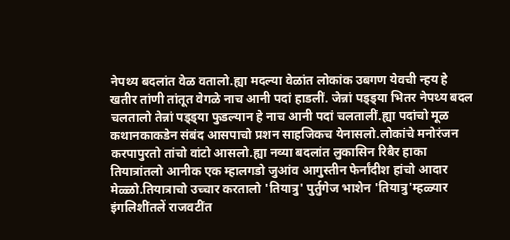नेपथ्य बदलांत वेळ वतालो.ह्या मदल्या वेळांत लोकांक उबगण येवची न्हय हे खतीर तांणी तांतूत वेगळे नाच आनी पदां हाडलीं. जेन्नां पड्ड्या भितर नेपथ्य बदल चलतालो तेन्नां पड्ड्या फुडल्यान हे नाच आनी पदां चलतालीं.ह्या पदांचो मूळ कथानकाकडेन संबंद आसपाचो प्रशन साहजिकच येनासलो.लोकांचे मनोरंजन करपापुरतो तांचो वांटो आसलो.ह्या नव्या बदलांत लुकासिन रिबैर हाका तियात्रांतलो आनीक एक म्हालगडो जुआंव आगुस्तीन फेर्नांदीश हांचो आदार मेळ्ळो.तियात्राचो उच्चार करतालो 'तियात्रु' पुर्तुगेज भाशेन 'तियात्रु'म्हळ्यार इंगलिशींतलें राजवटींत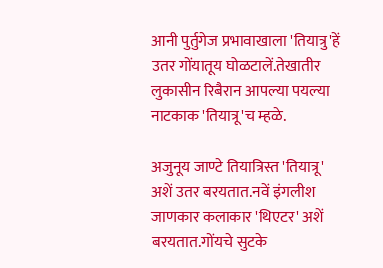आनी पुर्तुगेज प्रभावाखाला 'तियात्रु'हें उतर गोंयातूय घोळटालें.तेखातीर लुकासीन रिबैरान आपल्या पयल्या नाटकाक 'तियात्रू'च म्हळे.

अजुनूय जाण्टे तियात्रिस्त 'तियात्रू' अशें उतर बरयतात.नवें इंगलीश जाणकार कलाकार 'थिएटर' अशें बरयतात.गोंयचे सुटके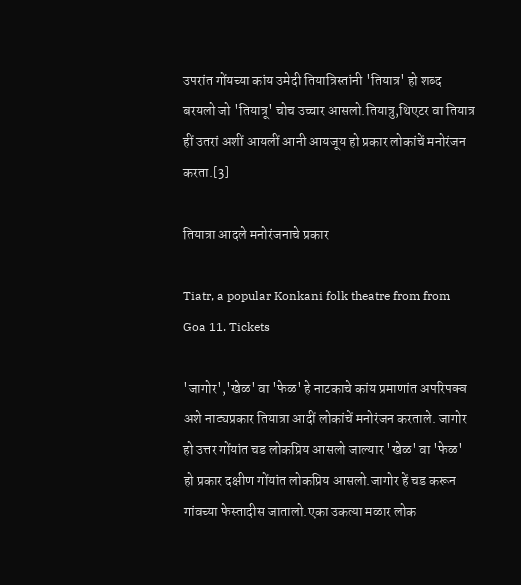उपरांत गोंयच्या कांय उमेदी तियात्रिस्तांनी 'तियात्र' हो शब्द बरयलो जो 'तियात्रू' चोच उच्चार आसलो.तियात्रु,थिएटर वा तियात्र हीं उतरां अशीं आयलीं आनी आयजूय हो प्रकार लोकांचें मनोरंजन करता.[3]

तियात्रा आदले मनोरंजनाचे प्रकार

Tiatr, a popular Konkani folk theatre from from Goa 11. Tickets

'जागोर','खेळ' वा 'फेळ' हे नाटकाचे कांय प्रमाणांत अपरिपक्व अशे नाट्यप्रकार तियात्रा आदीं लोकांचें मनोरंजन करताले. जागोर हो उत्तर गोंयांत चड लोकप्रिय आसलो जाल्यार 'खेळ' वा 'फेळ' हो प्रकार दक्षीण गोंयांत लोकप्रिय आसलो.जागोर हें चड करून गांवच्या फेस्तादीस जातालो.एका उकत्या मळार लोक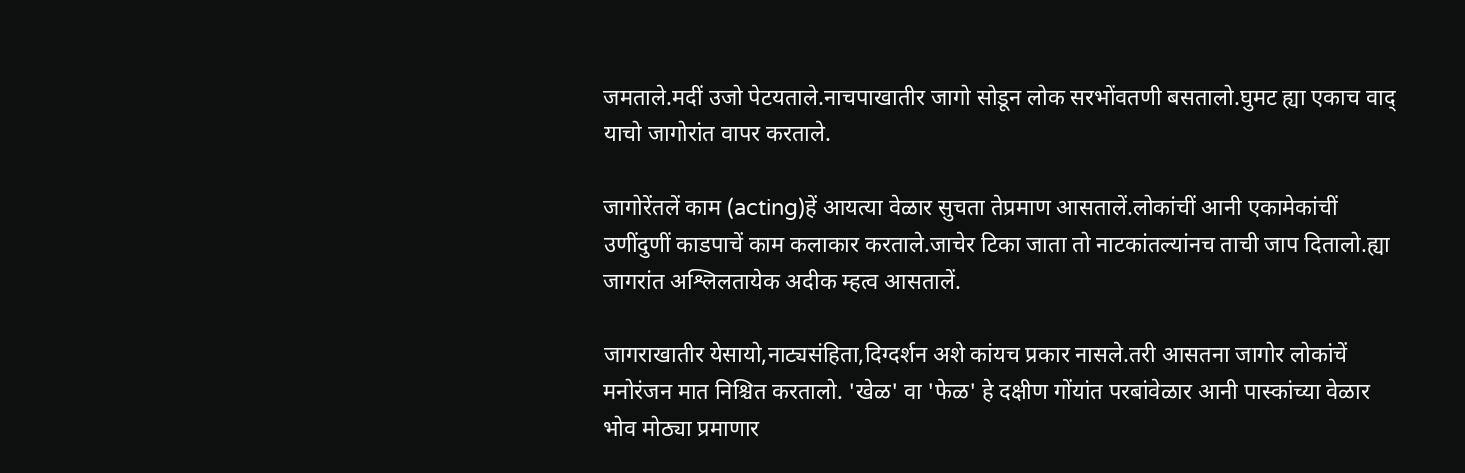जमताले.मदीं उजो पेटयताले.नाचपाखातीर जागो सोडून लोक सरभोंवतणी बसतालो.घुमट ह्या एकाच वाद् याचो जागोरांत वापर करताले.

जागोरेंतलें काम (acting)हें आयत्या वेळार सुचता तेप्रमाण आसतालें.लोकांचीं आनी एकामेकांचीं उणींदुणीं काडपाचें काम कलाकार करताले.जाचेर टिका जाता तो नाटकांतल्यांनच ताची जाप दितालो.ह्या जागरांत अश्लिलतायेक अदीक म्हत्व आसतालें.

जागराखातीर येसायो,नाट्यसंहिता,दिग्दर्शन अशे कांयच प्रकार नासले.तरी आसतना जागोर लोकांचें मनोरंजन मात निश्चित करतालो. 'खेळ' वा 'फेळ' हे दक्षीण गोंयांत परबांवेळार आनी पास्कांच्या वेळार भोव मोठ्या प्रमाणार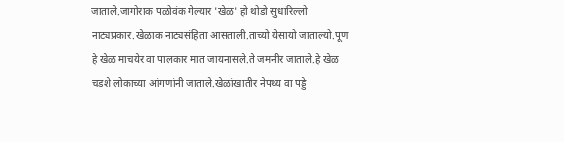जाताले.जागोराक पळोवंक गेल्यार 'खेळ' हो थोडो सुधारिल्लो नाट्यप्रकार.खेळाक नाट्यसंहिता आसताली.ताच्यो येसायो जाताल्यो.पूण हे खेळ माचयेर वा पालकार मात जायनासले.ते जमनीर जाताले.हे खेळ चडशे लोकाच्या आंगणांनी जाताले.खेळांखातीर नेपथ्य वा पड्डे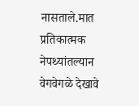नासताले.मात प्रतिकात्मक नेपथ्यांतल्यान वेगवेगळे देखावे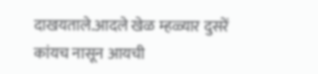दाखयताले.आदले खेळ म्हळ्यार दुसरें कांयच नासून आयची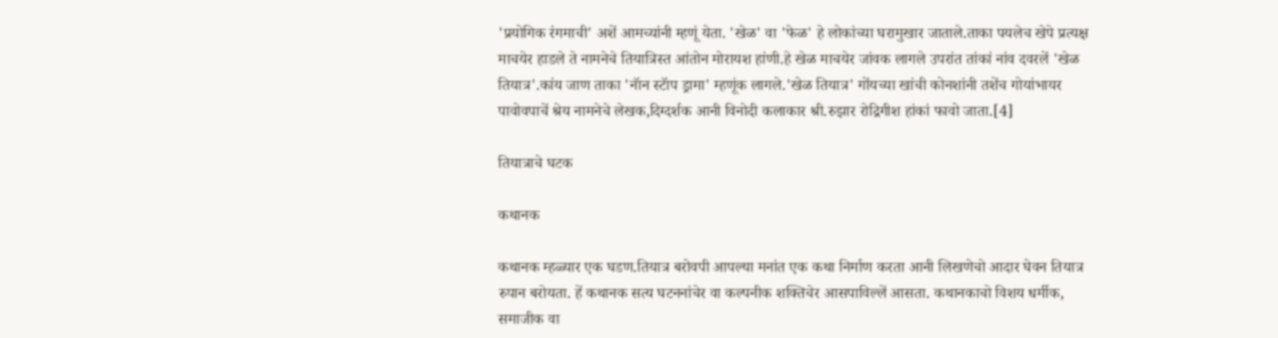'प्रयोगिक रंगमाची' अशें आमच्यांनी म्हणूं येता. 'खेळ' वा 'फेळ' हे लोकांच्या घरामुखार जाताले.ताका पयलेच खेपे प्रत्यक्ष माचयेर हाडले ते नामनेचे तियात्रिस्त आंतोन मोरायश हांणी.हे खेळ माचयेर जांवक लागले उपरांत तांकां नांव दवरलें 'खेळ तियात्र'.कांय जाण ताका 'नॅान स्टॅाप ड्रामा' म्हणूंक लागले.'खेळ तियात्र' गोंयच्या खांची कोनशांनी तशेंच गोयांभायर पावोवपाचें श्रेय नामनेचे लेखक,दिग्दर्शक आनी विनोदी कलाकार श्री.रुझार रोद्रिगीश हांकां फावो जाता.[4]

तियात्राचे घटक

कथानक

कथानक म्हळ्यार एक घडण.तियात्र बरोवपी आपल्या मनांत एक कथा निर्माण करता आनी लिखणेचो आदार घेवन तियात्र रुपान बरोयता. हें कथानक सत्य घटननांचेर वा कल्पनीक शक्तिचेर आसपाविल्लें आसता. कथानकाचो विशय धर्मीक, समाजीक वा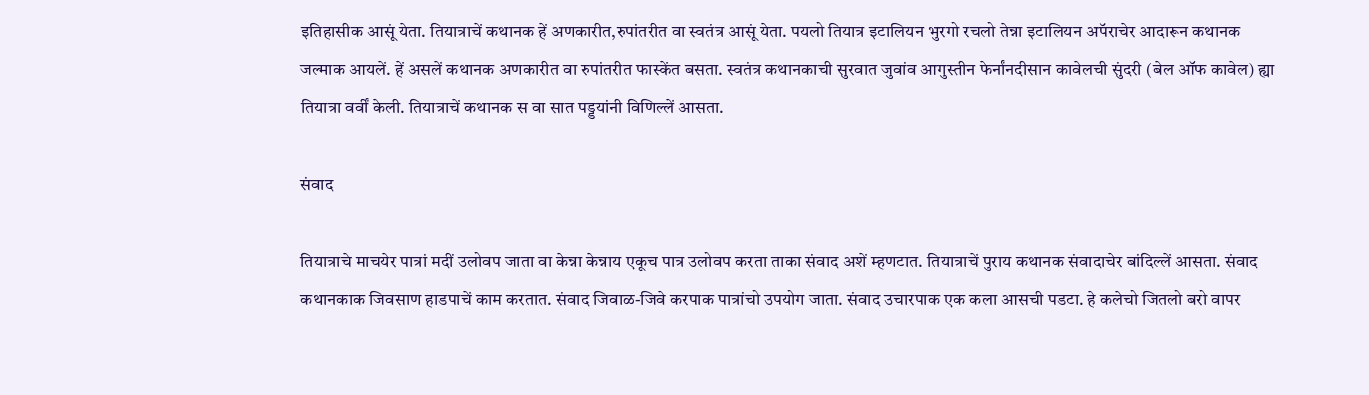इतिहासीक आसूं येता. तियात्राचें कथानक हें अणकारीत,रुपांतरीत वा स्वतंत्र आसूं येता. पयलो तियात्र इटालियन भुरगो रचलो तेन्ना इटालियन अपॅराचेर आदारून कथानक जल्माक आयलें. हें असलें कथानक अणकारीत वा रुपांतरीत फास्केंत बसता. स्वतंत्र कथानकाची सुरवात जुवांव आगुस्तीन फेर्नांनदीसान कावेलची सुंदरी (बेल ऑफ कावेल) ह्या तियात्रा वर्वीं केली. तियात्राचें कथानक स वा सात पड्डयांनी विणिल्लें आसता.

संवाद

तियात्राचे माचयेर पात्रां मदीं उलोवप जाता वा केन्ना केन्नाय एकूच पात्र उलोवप करता ताका संवाद अशें म्हणटात. तियात्राचें पुराय कथानक संवादाचेर बांदिल्लें आसता. संवाद कथानकाक जिवसाण हाडपाचें काम करतात. संवाद जिवाळ-जिवे करपाक पात्रांचो उपयोग जाता. संवाद उचारपाक एक कला आसची पडटा. हे कलेचो जितलो बरो वापर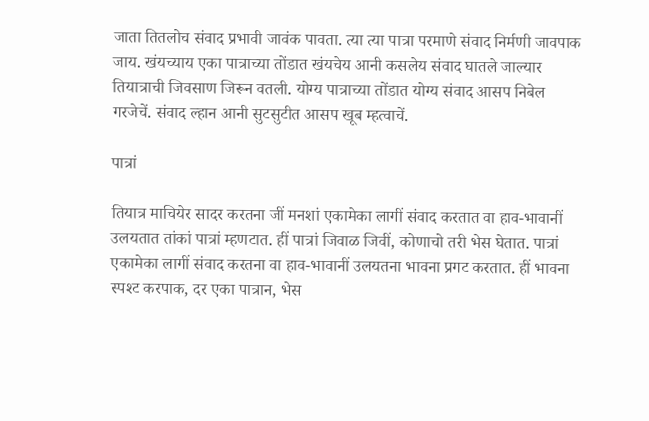जाता तितलोच संवाद प्रभावी जावंक पावता. त्या त्या पात्रा परमाणे संवाद निर्मणी जावपाक जाय. खंयच्याय एका पात्राच्या तोंडात खंयचेय आनी कसलेय संवाद घातले जाल्यार तियात्राची जिवसाण जिरून वतली. योग्य पात्राच्या तोंडात योग्य संवाद आसप निबेल गरजेचें. संवाद ल्हान आनी सुटसुटीत आसप खूब म्हत्वाचें.

पात्रां

तियात्र माचियेर सादर करतना जीं मनशां एकामेका लागीं संवाद करतात वा हाव-भावानीं उलयतात तांकां पात्रां म्हणटात. हीं पात्रां जिवाळ जिवीं, कोणाचो तरी भेस घेतात. पात्रां एकामेका लागीं संवाद करतना वा हाव-भावानीं उलयतना भावना प्रगट करतात. हीं भावना स्पश्ट करपाक, दर एका पात्रान, भेस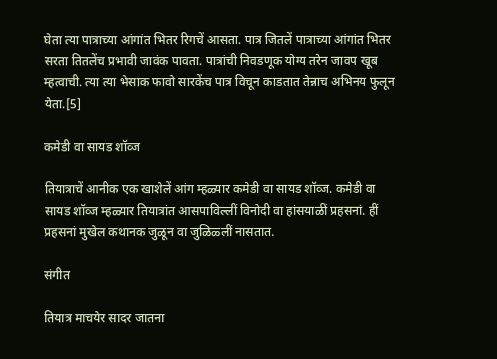घेता त्या पात्राच्या आंगांत भितर रिगचें आसता. पात्र जितलें पात्राच्या आंगांत भितर सरता तितलेंच प्रभावी जावंक पावता. पात्रांची निवडणूक योग्य तरेन जावप खूब म्हत्वाची. त्या त्या भेसाक फावो सारकेंच पात्र विचून काडतात तेन्नाच अभिनय फुलून येता.[5]

कमेडी वा सायड शॉव्ज

तियात्राचें आनीक एक खाशेलें आंग म्हळ्यार कमेडी वा सायड शॉव्ज. कमेडी वा सायड शॉव्ज म्हळ्यार तियात्रांत आसपाविल्लीं विनोदी वा हांसयाळीं प्रहसनां. हीं प्रहसनां मुखेल कथानक जुळून वा जुळिळ्लीं नासतात.

संगीत

तियात्र माचयेर सादर जातना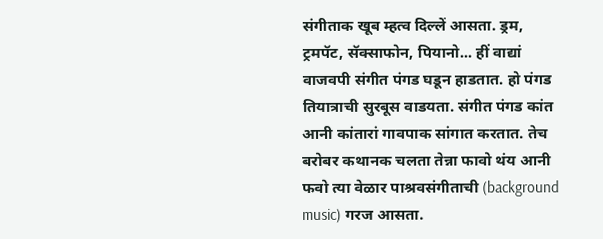संगीताक खूब म्हत्व दिल्लें आसता. ड्रम, ट्रमपॅट, सॅक्साफोन, पियानो... हीं वाद्यां वाजवपी संगीत पंगड घडून हाडतात. हो पंगड तियात्राची सुरबूस वाडयता. संगीत पंगड कांत आनी कांतारां गावपाक सांगात करतात. तेच बरोबर कथानक चलता तेन्ना फावो थंय आनी फवो त्या वेळार पाश्रवसंगीताची (background music) गरज आसता.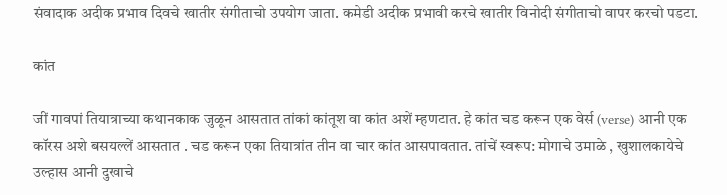संवादाक अदीक प्रभाव दिवचे खातीर संगीताचो उपयोग जाता. कमेडी अदीक प्रभावी करचे खातीर विनोदी संगीताचो वापर करचो पडटा.

कांत

जीं गावपां तियात्राच्या कथानकाक जुळून आसतात तांकां कांतूश वा कांत अशें म्हणटात. हे कांत चड करून एक वेर्स (verse) आनी एक कॉरस अशे बसयल्लें आसतात . चड करून एका तियात्रांत तीन वा चार कांत आसपावतात. तांचें स्वरूप: मोगाचे उमाळे , खुशालकायेचे उल्हास आनी दुखाचे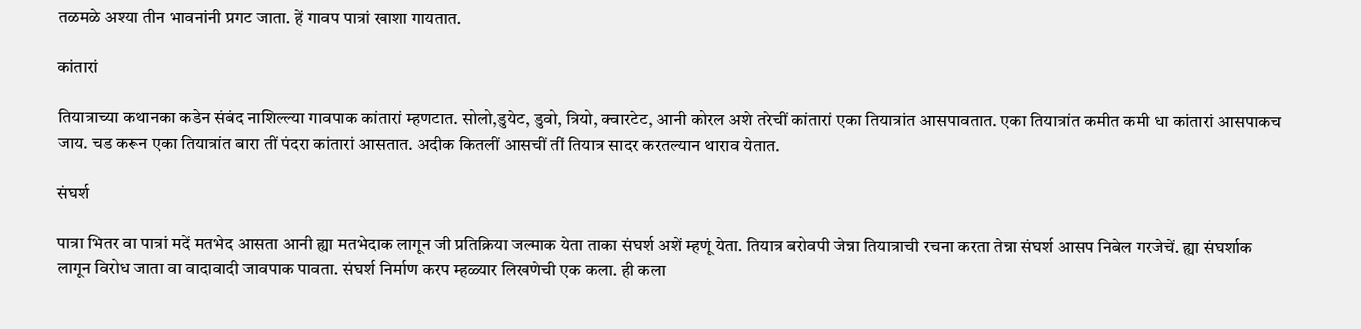तळमळे अश्या तीन भावनांनी प्रगट जाता. हें गावप पात्रां खाशा गायतात.

कांतारां

तियात्राच्या कथानका कडेन संबंद नाशिल्ल्या गावपाक कांतारां म्हणटात. सोलो,डुयेट, डुवो, त्रियो, क्वारटेट, आनी कोरल अशे तरेचीं कांतारां एका तियात्रांत आसपावतात. एका तियात्रांत कमीत कमी धा कांतारां आसपाकच जाय. चड करून एका तियात्रांत बारा तीं पंदरा कांतारां आसतात. अदीक कितलीं आसचीं तीं तियात्र सादर करतल्यान थाराव येतात.

संघर्श

पात्रा भितर वा पात्रां मदें मतभेद आसता आनी ह्या मतभेदाक लागून जी प्रतिक्रिया जल्माक येता ताका संघर्श अशें म्हणूं येता. तियात्र बरोवपी जेन्ना तियात्राची रचना करता तेन्ना संघर्श आसप निबेल गरजेचें. ह्या संघर्शाक लागून विरोध जाता वा वादावादी जावपाक पावता. संघर्श निर्माण करप म्हळ्यार लिखणेची एक कला. ही कला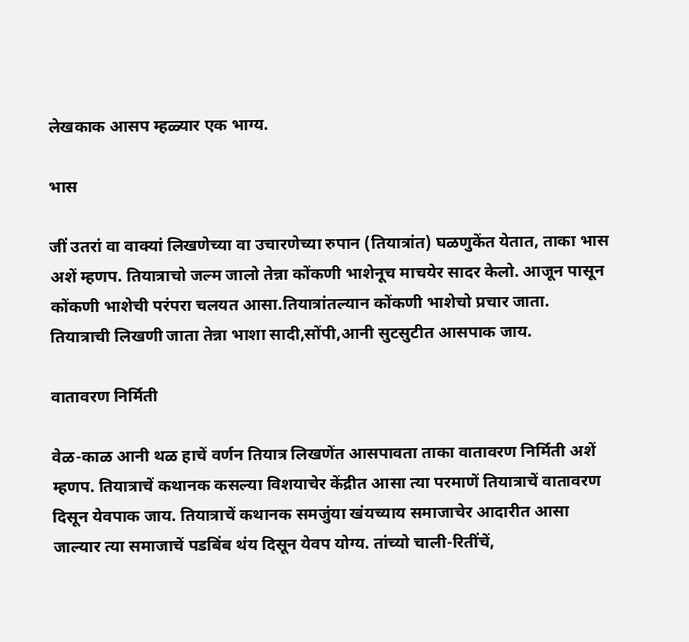लेखकाक आसप म्हळ्यार एक भाग्य.

भास

जीं उतरां वा वाक्यां लिखणेच्या वा उचारणेच्या रुपान (तियात्रांत) घळणुकेंत येतात, ताका भास अशें म्हणप. तियात्राचो जल्म जालो तेन्ना कोंकणी भाशेनूच माचयेर सादर केलो. आजून पासून कोंकणी भाशेची परंपरा चलयत आसा.तियात्रांतल्यान कोंकणी भाशेचो प्रचार जाता. तियात्राची लिखणी जाता तेन्ना भाशा सादी,सोंपी,आनी सुटसुटीत आसपाक जाय.

वातावरण निर्मिती

वेळ-काळ आनी थळ हाचें वर्णन तियात्र लिखणेंत आसपावता ताका वातावरण निर्मिती अशें म्हणप. तियात्राचें कथानक कसल्या विशयाचेर केंद्रीत आसा त्या परमाणें तियात्राचें वातावरण दिसून येवपाक जाय. तियात्राचें कथानक समजुंया खंयच्याय समाजाचेर आदारीत आसा जाल्यार त्या समाजाचें पडबिंब थंय दिसून येवप योग्य. तांच्यो चाली-रितींचें,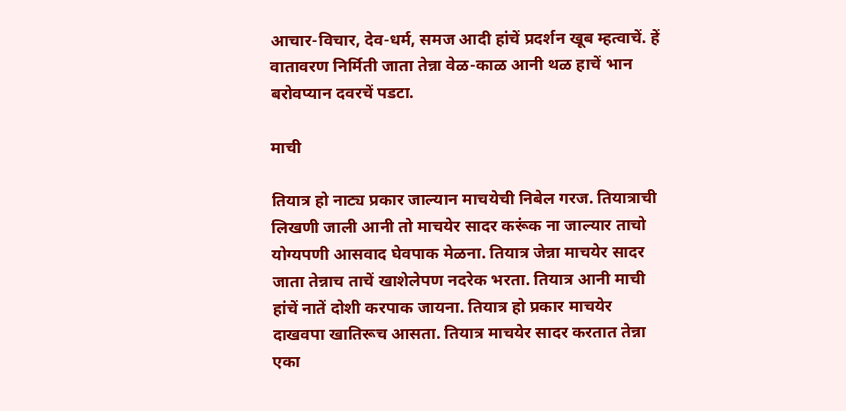आचार-विचार, देव-धर्म, समज आदी हांचें प्रदर्शन खूब म्हत्वाचें. हें वातावरण निर्मिती जाता तेन्ना वेळ-काळ आनी थळ हाचें भान बरोवप्यान दवरचें पडटा.

माची

तियात्र हो नाट्य प्रकार जाल्यान माचयेची निबेल गरज. तियात्राची लिखणी जाली आनी तो माचयेर सादर करूंक ना जाल्यार ताचो योग्यपणी आसवाद घेवपाक मेळना. तियात्र जेन्ना माचयेर सादर जाता तेन्नाच ताचें खाशेलेपण नदरेक भरता. तियात्र आनी माची हांचें नातें दोशी करपाक जायना. तियात्र हो प्रकार माचयेर दाखवपा खातिरूच आसता. तियात्र माचयेर सादर करतात तेन्ना एका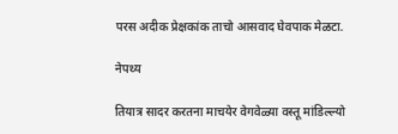परस अदीक प्रेक्षकांक ताचो आसवाद घेवपाक मेळटा.

नेपथ्य

तियात्र सादर करतना माचयेर वेगवेळ्या वस्तू मांडिल्ल्यो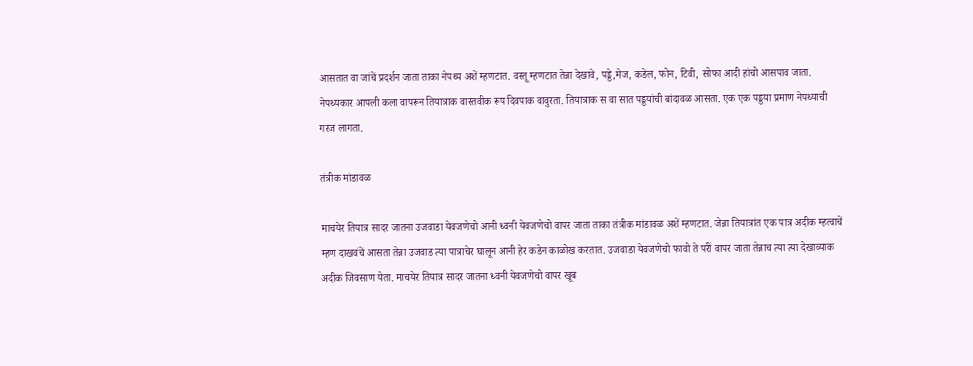आसतात वा जांचें प्रदर्शन जाता ताका नेपथ्य अशें म्हणटात. वस्तू म्हणटात तेन्ना देखावे, पड्डे,मेज, कडेल, फोन, टिवी, सोफा आदी हांचो आसपाव जाता. नेपथ्यकार आपली कला वापरून तियात्राक वास्तवीक रूप दिवपाक वावुरता. तियात्राक स वा सात पड्डयांची बांदावळ आसता. एक एक पड्डया प्रमाण नेपथ्याची गरज लागता.

तंत्रीक मांडावळ

माचयेर तियात्र सादर जातना उजवाडा येवजणेचो आनी ध्वनी येवजणेचो वापर जाता ताका तंत्रीक मांडावळ अशें म्हणटात. जेन्ना तियात्रांत एक पात्र अदीक म्हत्वाचें म्हण दाखवंचें आसता तेन्ना उजवाड त्या पात्राचेर घालून आनी हेर कडेन काळोख करतात. उजवाडा येवजणेचो फावो ते परीं वापर जाता तेन्नाच त्या त्या देखाव्याक अदीक जिवसाण येता. माचयेर तियात्र सादर जातना ध्वनी येवजणेचो वापर खूब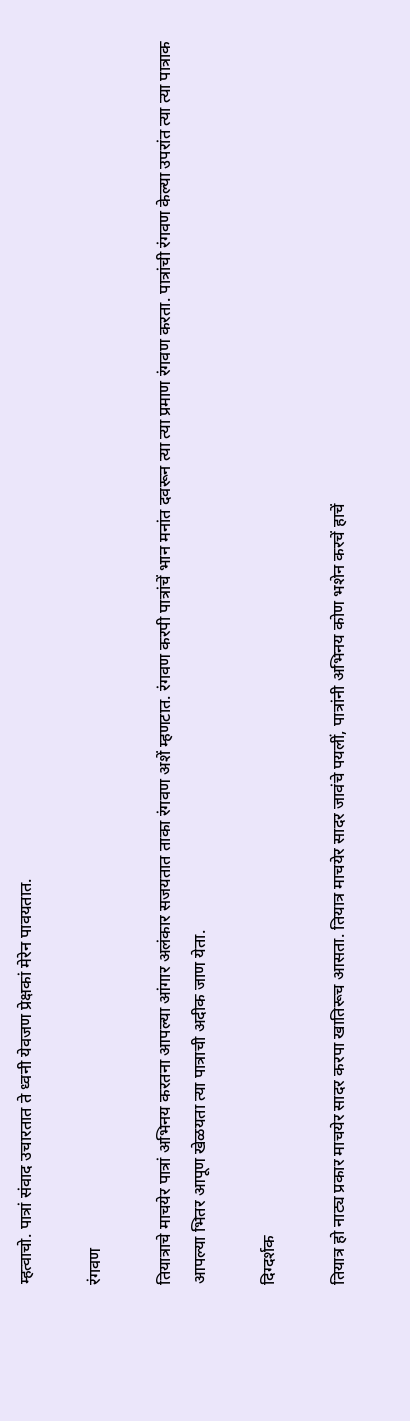म्हत्वाचो. पात्रां संवाद उचारतात ते ध्वनी येवजण प्रेक्षकां मेरेन पावयतात.

रंगवण

तियात्राचे माचयेर पात्रां अभिनय करतना आपल्या आंगार अलंकार सजयतात ताका रंगवण अशें म्हणटात. रंगवण करपी पात्रांचें भान मनांत दवरून त्या त्या प्रमाण रंगवण करता. पात्रांची रंगवण केल्या उपरांत त्या त्या पात्राक आपल्या भितर आपूण खेळयता त्या पात्राची अदीक जाण येता.

दिग्दर्शक

तियात्र हो नाट्य प्रकार माचयेर सादर करपा खातिरूच आसता. तियात्र माचयेर सादर जावंचे पयलीं, पात्रांनी अभिनय कोण भशेन करचें हाचें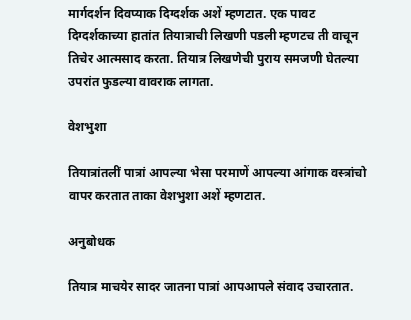मार्गदर्शन दिवप्याक दिग्दर्शक अशें म्हणटात. एक पावट दिग्दर्शकाच्या हातांत तियात्राची लिखणी पडली म्हणटच ती वाचून तिचेर आत्मसाद करता. तियात्र लिखणेची पुराय समजणी घेतल्या उपरांत फुडल्या वावराक लागता.

वेशभुशा

तियात्रांतलीं पात्रां आपल्या भेसा परमाणें आपल्या आंगाक वस्त्रांचो वापर करतात ताका वेशभुशा अशें म्हणटात.

अनुबोधक

तियात्र माचयेर सादर जातना पात्रां आपआपले संवाद उचारतात.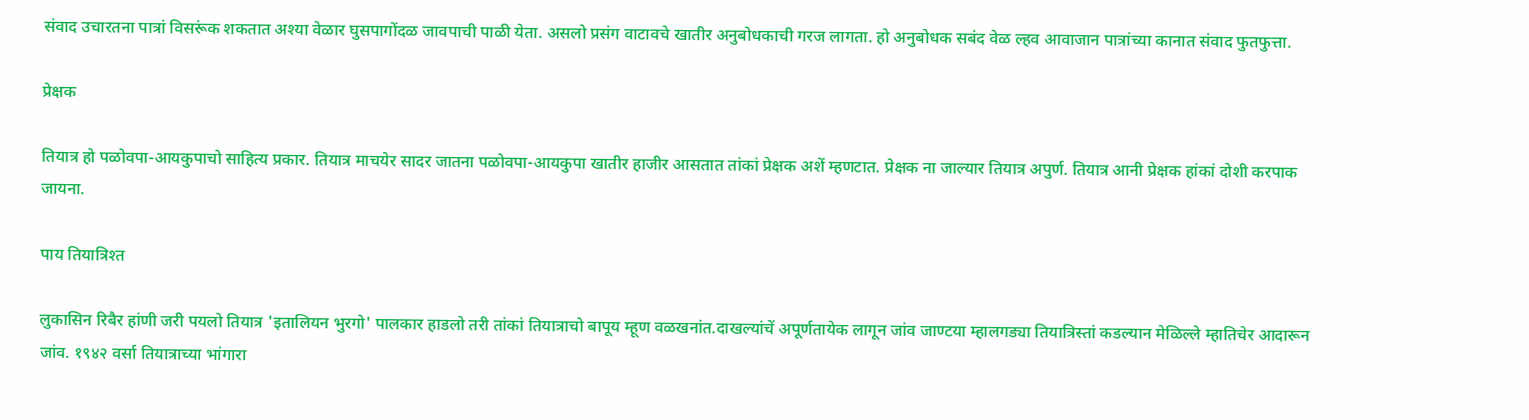संवाद उचारतना पात्रां विसरूंक शकतात अश्या वेळार घुसपागोंदळ जावपाची पाळी येता. असलो प्रसंग वाटावचे खातीर अनुबोधकाची गरज लागता. हो अनुबोधक सबंद वेळ ल्हव आवाजान पात्रांच्या कानात संवाद फुतफुत्ता.

प्रेक्षक

तियात्र हो पळोवपा-आयकुपाचो साहित्य प्रकार. तियात्र माचयेर सादर जातना पळोवपा-आयकुपा खातीर हाजीर आसतात तांकां प्रेक्षक अशें म्हणटात. प्रेक्षक ना जाल्यार तियात्र अपुर्ण. तियात्र आनी प्रेक्षक हांकां दोशी करपाक जायना.

पाय तियात्रिश्त

लुकासिन रिबैर हांणी जरी पयलो तियात्र 'इतालियन भुरगो' पालकार हाडलो तरी तांकां तियात्राचो बापूय म्हूण वळखनांत.दाखल्यांचें अपूर्णतायेक लागून जांव जाण्टया म्हालगड्या तियात्रिस्तां कडल्यान मेळिल्ले म्हातिचेर आदारून जांव. १९४२ वर्सा तियात्राच्या भांगारा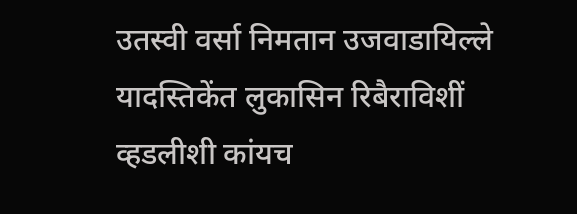उतस्वी वर्सा निमतान उजवाडायिल्ले यादस्तिकेंत लुकासिन रिबैराविशीं व्हडलीशी कांयच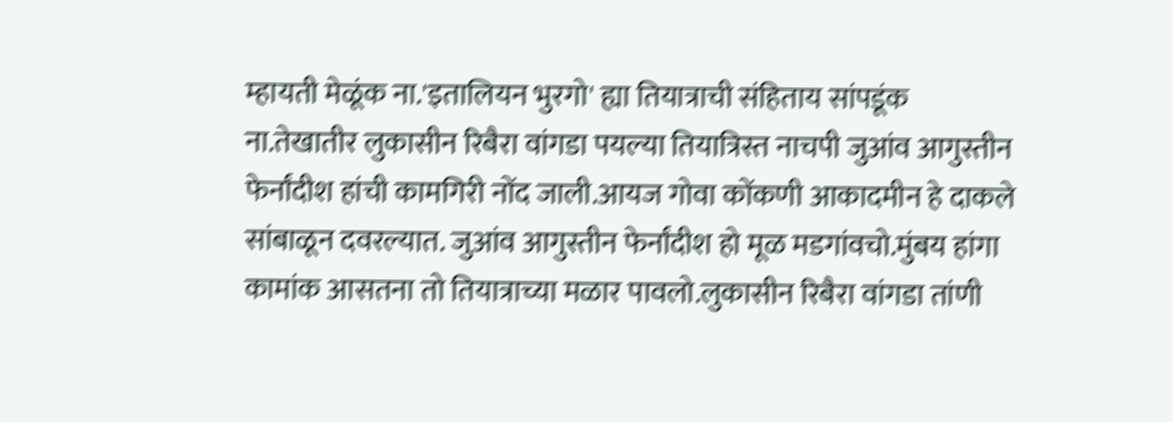म्हायती मेळूंक ना.'इतालियन भुरगो' ह्या तियात्राची संहिताय सांपडूंक ना.तेखातीर लुकासीन रिबैरा वांगडा पयल्या तियात्रिस्त नाचपी जुआंव आगुस्तीन फेर्नांदीश हांची कामगिरी नोंद जाली.आयज गोवा कोंकणी आकादमीन हे दाकले सांबाळून दवरल्यात. जुआंव आगुस्तीन फेर्नांदीश हो मूळ मडगांवचो.मुंबय हांगा कामांक आसतना तो तियात्राच्या मळार पावलो.लुकासीन रिबैरा वांगडा तांणी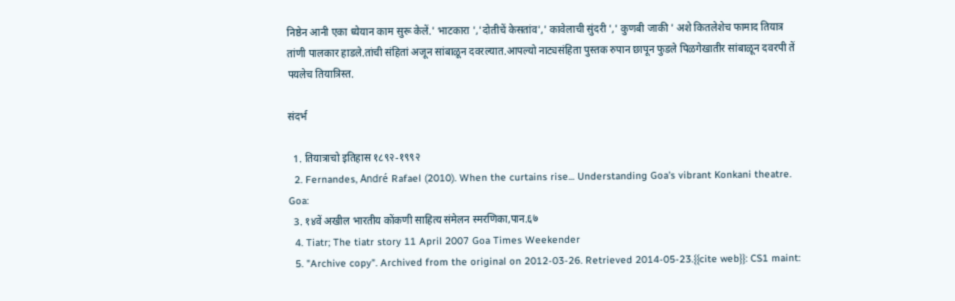निष्ठेन आनी एका ध्येयान काम सुरू केलें.' भाटकारा ','दोतीचें केसतांव',' कावेलाची सुंदरी ',' कुणबी जाकी ' अशे कितलेशेच फामाद तियात्र तांणी पालकार हाडले.तांची संहितां अजून सांबाळून दवरल्यात.आपल्यो नाट्यसंहिता पुस्तक रुपान छापून फुडले पिळगेखातीर सांबाळून दवरपी तें पयलेच तियात्रिस्त.

संदर्भ

  1. तियात्राचो इतिहास ‍१८९२-१९९२
  2. Fernandes, André Rafael (2010). When the curtains rise... Understanding Goa's vibrant Konkani theatre. Goa:
  3. १४वें अखील भारतीय कोंकणी साहित्य संमेलन स्मरणिका,पान.६७
  4. Tiatr; The tiatr story 11 April 2007 Goa Times Weekender
  5. "Archive copy". Archived from the original on 2012-03-26. Retrieved 2014-05-23.{{cite web}}: CS1 maint: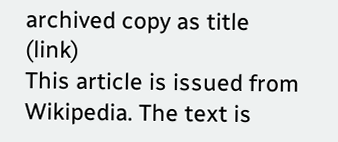archived copy as title (link)
This article is issued from Wikipedia. The text is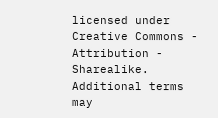licensed under Creative Commons - Attribution - Sharealike. Additional terms may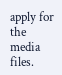apply for the media files.